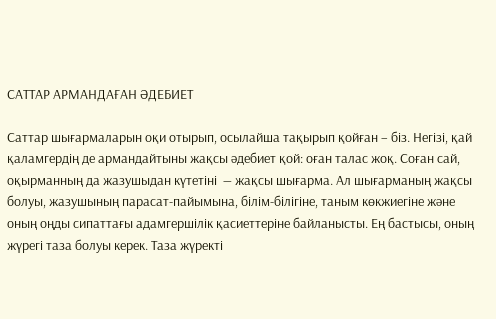САТТАР АРМАНДАҒАН ӘДЕБИЕТ

Саттар шығармаларын оқи отырып, осылайша тақырып қойған – біз. Негізі, қай қаламгердің де армандайтыны жақсы әдебиет қой: оған талас жоқ. Соған сай, оқырманның да жазушыдан күтетіні  — жақсы шығарма. Ал шығарманың жақсы болуы, жазушының парасат-пайымына, білім-білігіне, таным көкжиегіне және оның оңды сипаттағы адамгершілік қасиеттеріне байланысты. Ең бастысы, оның жүрегі таза болуы керек. Таза жүректі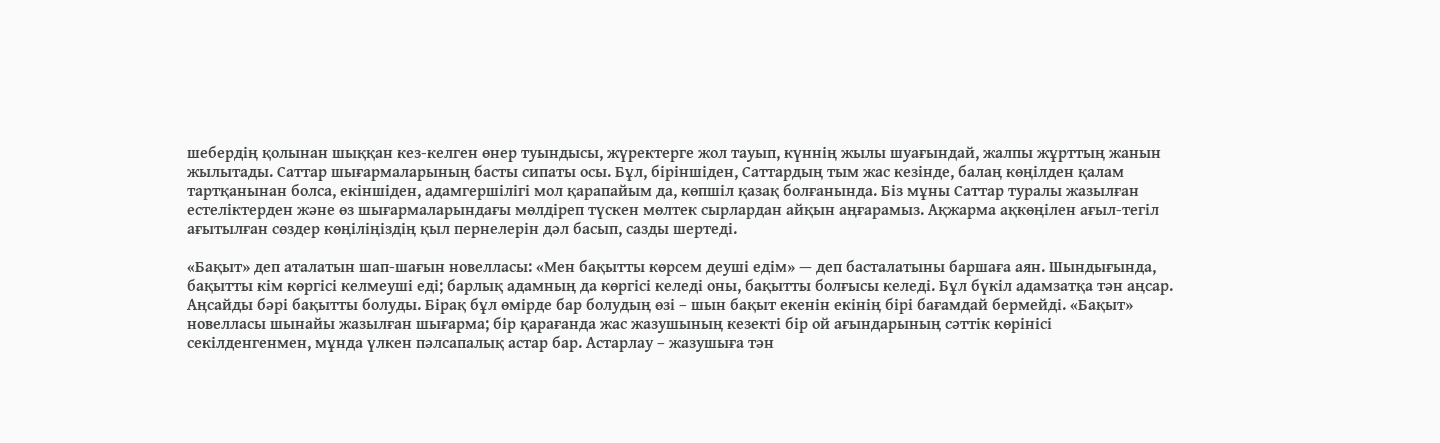шебердің қолынан шыққан кез-келген өнер туындысы, жүректерге жол тауып, күннің жылы шуағындай, жалпы жұрттың жанын жылытады. Саттар шығармаларының басты сипаты осы. Бұл, біріншіден, Саттардың тым жас кезінде, балаң көңілден қалам тартқанынан болса, екіншіден, адамгершілігі мол қарапайым да, көпшіл қазақ болғанында. Біз мұны Саттар туралы жазылған естеліктерден және өз шығармаларындағы мөлдіреп түскен мөлтек сырлардан айқын аңғарамыз. Ақжарма ақкөңілен ағыл-тегіл ағытылған сөздер көңіліңіздің қыл пернелерін дәл басып, сазды шертеді.

«Бақыт» деп аталатын шап-шағын новелласы: «Мен бақытты көрсем деуші едім» — деп басталатыны баршаға аян. Шындығында, бақытты кім көргісі келмеуші еді; барлық адамның да көргісі келеді оны, бақытты болғысы келеді. Бұл бүкіл адамзатқа тән аңсар. Аңсайды бәрі бақытты болуды. Бірақ бұл өмірде бар болудың өзі – шын бақыт екенін екінің бірі бағамдай бермейді. «Бақыт» новелласы шынайы жазылған шығарма; бір қарағанда жас жазушының кезекті бір ой ағындарының сәттік көрінісі секілденгенмен, мұнда үлкен пәлсапалық астар бар. Астарлау – жазушыға тән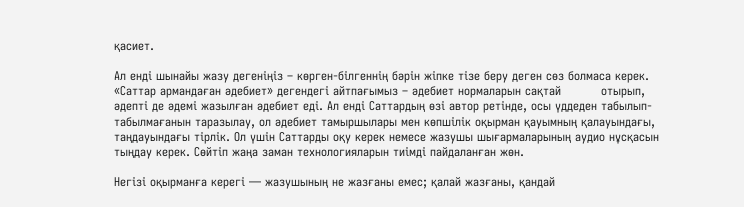қасиет.

Ал енді шынайы жазу дегеніңіз – көрген-білгеннің бәрін жіпке тізе беру деген сөз болмаса керек. «Саттар армандаған әдебиет» дегендегі айтпағымыз – әдебиет нормаларын сақтай          отырып, әдепті де әдемі жазылған әдебиет еді. Ал енді Саттардың өзі автор ретінде, осы үддеден табылып-табылмағанын таразылау, ол әдебиет тамыршылары мен көпшілік оқырман қауымның қалауындағы, таңдауындағы тірлік. Ол үшін Саттарды оқу керек немесе жазушы шығармаларының аудио нұсқасын тыңдау керек. Сөйтіп жаңа заман технологияларын тиімді пайдаланған жөн.

Негізі оқырманға керегі — жазушының не жазғаны емес; қалай жазғаны, қандай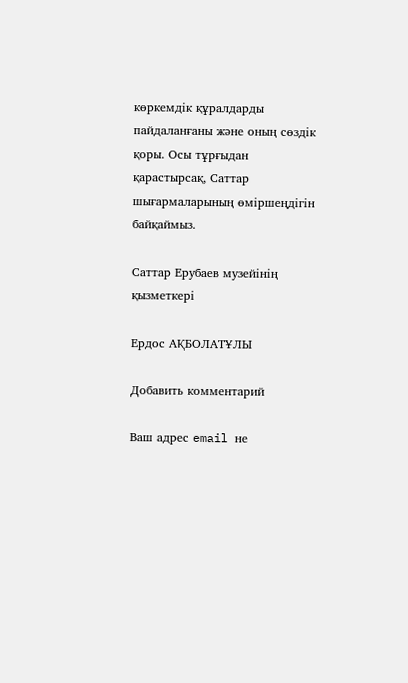көркемдік құралдарды пайдаланғаны және оның сөздік қоры. Осы тұрғыдан қарастырсақ, Саттар шығармаларының өміршеңдігін байқаймыз.

Саттар Ерубаев музейінің қызметкері

Ердос АҚБОЛАТҰЛЫ

Добавить комментарий

Ваш адрес email не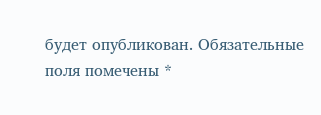будет опубликован. Обязательные поля помечены *